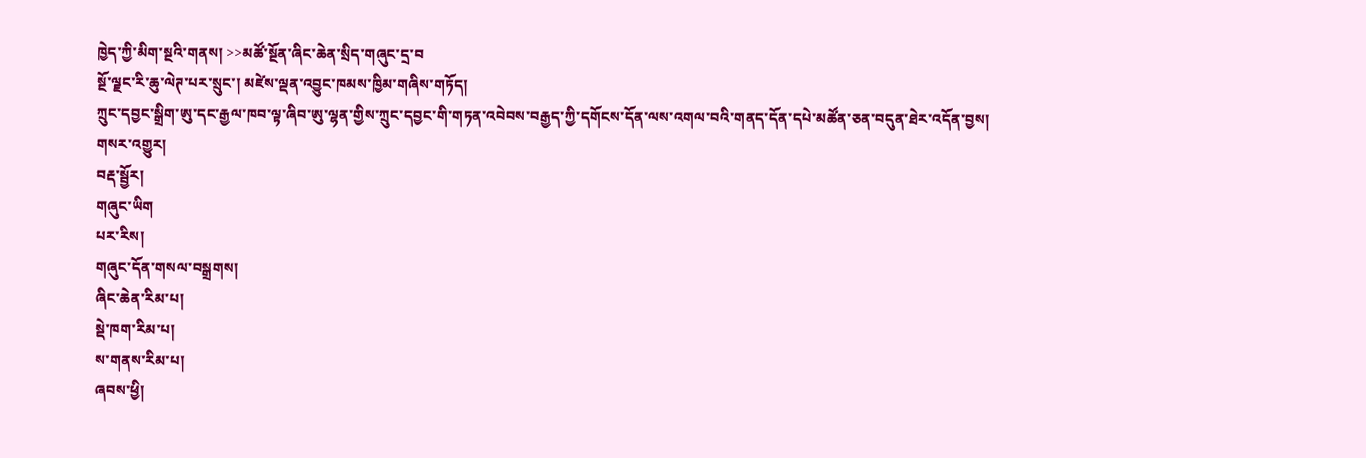ཁྱེད་ཀྱི་མིག་སྔའི་གནས། >>མཚོ་སྔོན་ཞིང་ཆེན་སྲིད་གཞུང་དྲ་བ
སྔོ་ལྗང་རི་ཆུ་ལེཊ་པར་སྲུང་། མཛེས་ལྡན་འབྱུང་ཁམས་ཁྱིམ་གཞིས་གཏོད།
ཀྲུང་དབྱང་སྒྲིག་ཨུ་དང་རྒྱལ་ཁབ་ལྟ་ཞིབ་ཨུ་ལྷན་གྱིས་ཀྲུང་དབྱང་གི་གཏན་འབེབས་བརྒྱད་ཀྱི་དགོངས་དོན་ལས་འགལ་བའི་གནད་དོན་དཔེ་མཚོན་ཅན་བདུན་ཐེར་འདོན་བྱས།
གསར་འགྱུར།
བརྡ་སྦྱོར།
གཞུང་ཡིག
པར་རིས།
གཞུང་དོན་གསལ་བསྒྲགས།
ཞིང་ཆེན་རིམ་པ།
སྡེ་ཁག་རིམ་པ།
ས་གནས་རིམ་པ།
ཞབས་ཕྱི།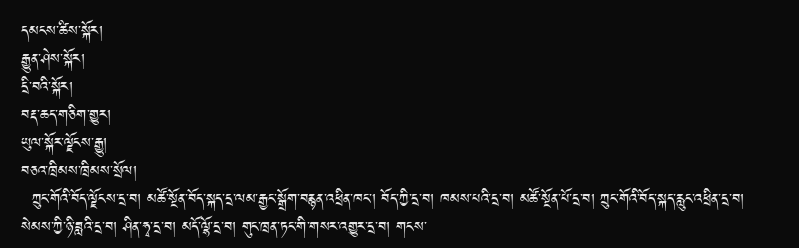དམངས་ཚིས་སྐོར།
རྒྱུན་ཤེས་སྐོར།
དྲི་བའི་སྐོར།
བརྡ་ཆད་གཅིག་གྱུར།
ཡུལ་སྐོར་ལྗོངས་རྒྱུ།
བཅའ་ཁྲིམས་ཁྲིམས་སྲོལ།
  ཀྲུང་གོའི་བོད་ལྗོངས་དྲ་བ། མཚོ་སྔོན་བོད་སྐད་དྲ་ལམ་རྒྱང་སྒྲོག་བརྙན་འཕྲིན་ཁང་། བོད་ཀྱི་དྲ་བ། ཁམས་པའི་དྲ་བ། མཚོ་སྔོན་པོ་དྲ་བ། ཀྲུང་གོའི་བོད་སྐད་རླུང་འཕྲིན་དྲ་བ།
སེམས་ཀྱི་ཉི་ཟླའི་དྲ་བ། ཤིན་ཧྭ་དྲ་བ། མདོ་ལྷོ་དྲ་བ། གུང་ཁྲན་ཏང་གི་གསར་འགྱུར་དྲ་བ། གངས་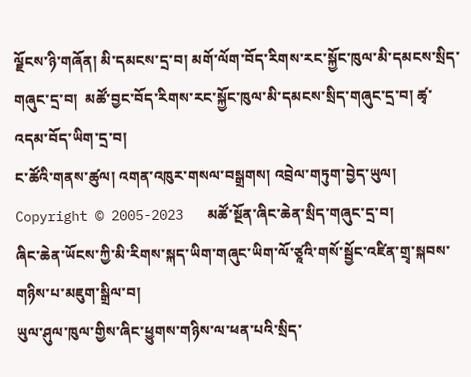ལྗོངས་ཉི་གཞོན། མི་དམངས་དྲ་བ། མགོ་ལོག་བོད་རིགས་རང་སྐྱོང་ཁུལ་མི་དམངས་སྲིད་གཞུང་དྲ་བ།  མཚོ་བྱང་བོད་རིགས་རང་སྐྱོང་ཁུལ་མི་དམངས་སྲིད་གཞུང་དྲ་བ། ཚྭ་འདམ་བོད་ཡིག་དྲ་བ།
ང་ཚོའི་གནས་ཚུལ། འགན་འཁུར་གསལ་བསྒྲགས། འབྲེལ་གཏུག་བྱེད་ཡུལ།
Copyright © 2005-2023   མཚོ་སྔོན་ཞིང་ཆེན་སྲིད་གཞུང་དྲ་བ།
ཞིང་ཆེན་ཡོངས་ཀྱི་མི་རིགས་སྐད་ཡིག་གཞུང་ཡིག་ལོ་ཙཱའི་གསོ་སྦྱོང་འཛིན་གྲྭ་སྐབས་གཉིས་པ་མཇུག་སྒྲིལ་བ།
ཡུལ་ཤུལ་ཁུལ་གྱིས་ཞིང་ཕྱུགས་གཉིས་ལ་ཕན་པའི་སྲིད་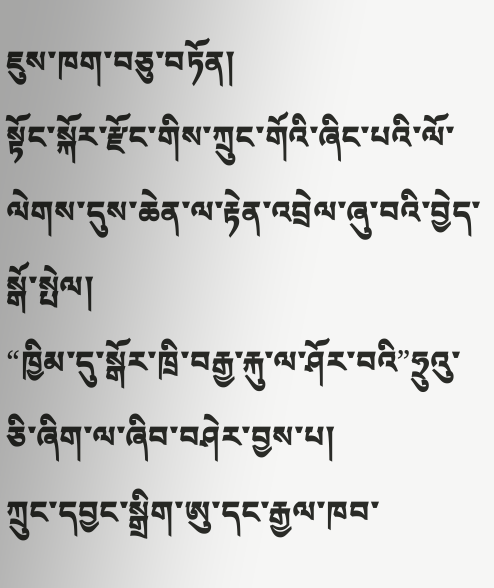ཇུས་ཁག་བཅུ་བཏོན།
སྟོང་སྐོར་རྫོང་གིས་ཀྲུང་གོའི་ཞིང་པའི་ལོ་ལེགས་དུས་ཆེན་ལ་རྟེན་འབྲེལ་ཞུ་བའི་བྱེད་སྒོ་སྤེལ།
“ཁྱིམ་དུ་སྒོར་ཁྲི་བརྒྱ་རྐུ་ལ་ཤོར་བའི”ཧྲུའུ་ཅི་ཞིག་ལ་ཞིབ་བཤེར་བྱས་པ།
ཀྲུང་དབྱང་སྒྲིག་ཨུ་དང་རྒྱལ་ཁབ་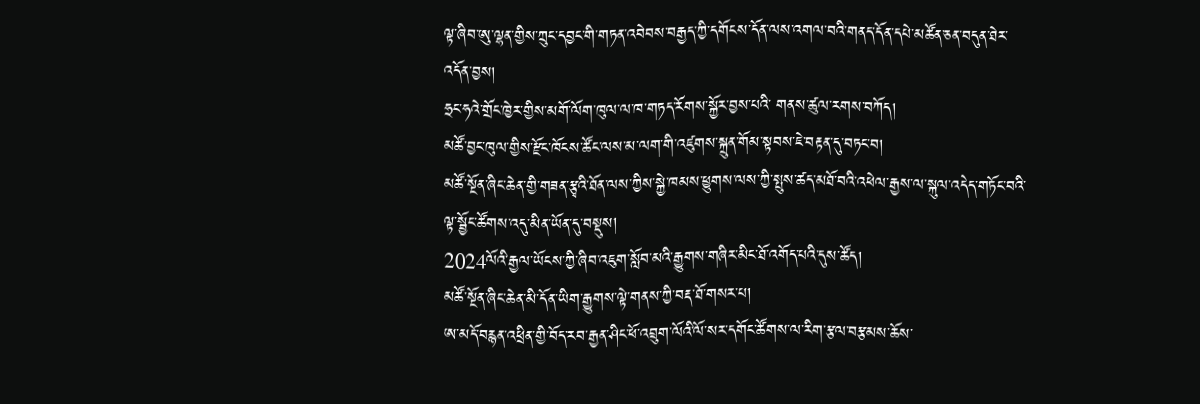ལྟ་ཞིབ་ཨུ་ལྷན་གྱིས་ཀྲུང་དབྱང་གི་གཏན་འབེབས་བརྒྱད་ཀྱི་དགོངས་དོན་ལས་འགལ་བའི་གནད་དོན་དཔེ་མཚོན་ཅན་བདུན་ཐེར་འདོན་བྱས།
ཧྲང་ཧའེ་གྲོང་ཁྱེར་གྱིས་མགོ་ལོག་ཁུལ་ལ་ཁ་གཏད་རོགས་སྐྱོར་བྱས་པའི་ གནས་ཚུལ་རགས་བཀོད།
མཚོ་བྱང་ཁུལ་གྱིས་རྫོང་ཁོངས་ཚོང་ལས་མ་ལག་གི་འཛུགས་སྐྲུན་གོམ་སྟབས་ཇེ་བརྟན་དུ་བཏང་བ།
མཚོ་སྔོན་ཞིང་ཆེན་གྱི་གཟན་རྩྭའི་ཐོན་ལས་ཀྱིས་སྐྱེ་ཁམས་ཕྱུགས་ལས་ཀྱི་སྤུས་ཚད་མཐོ་བའི་འཕེལ་རྒྱས་ལ་སྐུལ་འདེད་གཏོང་བའི་ལྟ་སྦྱོང་ཚོགས་འདུ་མིན་ཡོན་དུ་བསྡུས།
2024ལོའི་རྒྱལ་ཡོངས་ཀྱི་ཞིབ་འཇུག་སློབ་མའི་རྒྱུགས་གཞིར་མིང་ཐོ་འགོད་པའི་དུས་ཚོད།
མཚོ་སྔོན་ཞིང་ཆེན་མི་དོན་ཡིག་རྒྱུགས་ལྟེ་གནས་ཀྱི་བརྡ་ཐོ་གསར་པ།
ཨ་མདོ་བརྙན་འཕྲིན་གྱི་བོད་རབ་རྒྱན་ཤིང་ཕོ་འབྲུག་ལོའི་ལོ་སར་དགོང་ཚོགས་ལ་རིག་རྩལ་བརྩམས་ཆོས་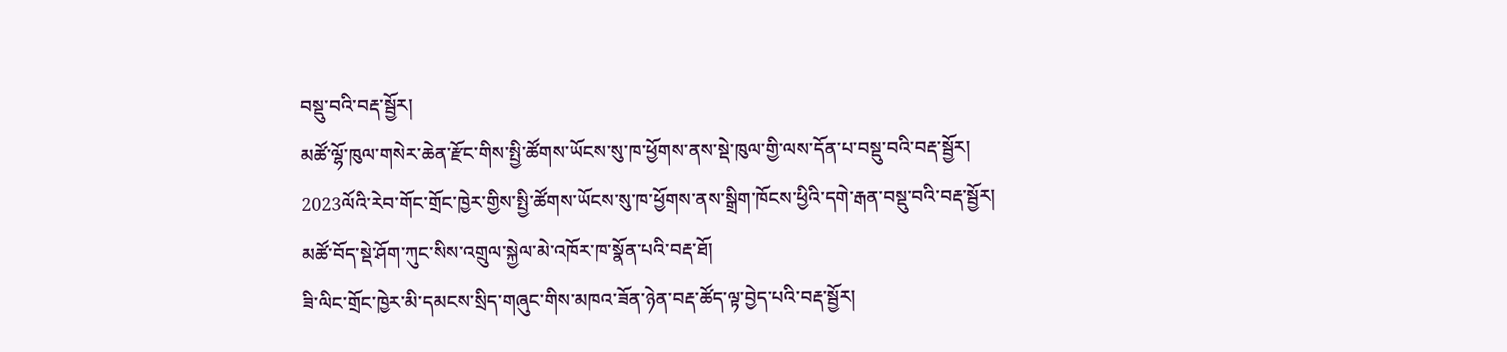བསྡུ་བའི་བརྡ་སྦྱོར།
མཚོ་ལྷོ་ཁུལ་གསེར་ཆེན་རྫོང་གིས་སྤྱི་ཚོགས་ཡོངས་སུ་ཁ་ཕྱོགས་ནས་སྡེ་ཁུལ་གྱི་ལས་དོན་པ་བསྡུ་བའི་བརྡ་སྦྱོར།
2023ལོའི་རེབ་གོང་གྲོང་ཁྱེར་གྱིས་སྤྱི་ཚོགས་ཡོངས་སུ་ཁ་ཕྱོགས་ནས་སྒྲིག་ཁོངས་ཕྱིའི་དགེ་རྒན་བསྡུ་བའི་བརྡ་སྦྱོར།
མཚོ་བོད་སྡེ་ཤོག་ཀུང་སིས་འགྲུལ་སྐྱེལ་མེ་འཁོར་ཁ་སྣོན་པའི་བརྡ་ཐོ།
ཟི་ལིང་གྲོང་ཁྱེར་མི་དམངས་སྲིད་གཞུང་གིས་མཁའ་ཟོན་ཉེན་བརྡ་ཚོད་ལྟ་བྱེད་པའི་བརྡ་སྦྱོར།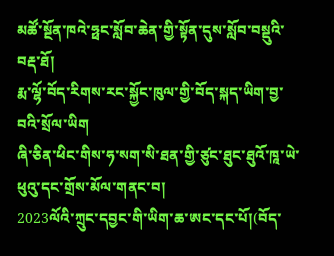མཚོ་སྔོན་ཁའེ་ཧྥང་སློབ་ཆེན་གྱི་སྟོན་དུས་སློབ་བསྡུའི་བརྡ་ཐོ།
རྨ་ལྷོ་བོད་རིགས་རང་སྐྱོང་ཁུལ་གྱི་བོད་སྐད་ཡིག་བྱ་བའི་སྲོལ་ཡིག
ཞི་ཅིན་ཕིང་གིས་ཧ་སག་སི་ཐན་གྱི་ཙུང་ཐུང་ཐུའོ་ཁཱ་ཡེ་ཕུའུ་དང་གྲོས་མོལ་གནང་བ།
2023ལོའི་ཀྲུང་དབྱང་གི་ཡིག་ཆ་ཨང་དང་པོ།(བོད་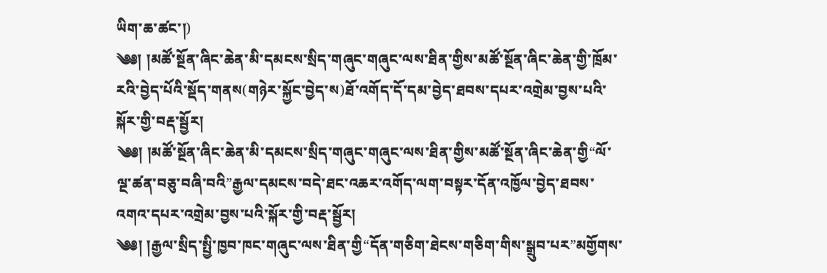ཡིག་ཆ་ཚང་།)
༄༅། །མཚོ་སྔོན་ཞིང་ཆེན་མི་དམངས་སྲིད་གཞུང་གཞུང་ལས་ཐིན་གྱིས་མཚོ་སྔོན་ཞིང་ཆེན་གྱི་ཁྲོམ་རའི་བྱེད་པོའི་སྡོད་གནས(གཉེར་སྐྱོང་བྱེད་ས)ཐོ་འགོད་དོ་དམ་བྱེད་ཐབས་དཔར་འགྲེམ་བྱས་པའི་སྐོར་གྱི་བརྡ་སྦྱོར།
༄༅། །མཚོ་སྔོན་ཞིང་ཆེན་མི་དམངས་སྲིད་གཞུང་གཞུང་ལས་ཐིན་གྱིས་མཚོ་སྔོན་ཞིང་ཆེན་གྱི“ལོ་ལྔ་ཚན་བཅུ་བཞི་བའི”རྒྱལ་དམངས་བདེ་ཐང་འཆར་འགོད་ལག་བསྟར་དོན་འཁྱོལ་བྱེད་ཐབས་འགའ་དཔར་འགྲེམ་བྱས་པའི་སྐོར་གྱི་བརྡ་སྦྱོར།
༄༅། །རྒྱལ་སྲིད་སྤྱི་ཁྱབ་ཁང་གཞུང་ལས་ཐིན་གྱི“དོན་གཅིག་ཐེངས་གཅིག་གིས་སྒྲུབ་པར”མགྱོགས་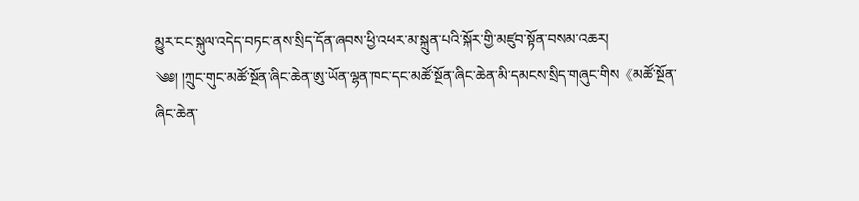མྱུར་ངང་སྐུལ་འདེད་བཏང་ནས་སྲིད་དོན་ཞབས་ཕྱི་འཕར་མ་སྐྲུན་པའི་སྐོར་གྱི་མཛུབ་སྟོན་བསམ་འཆར།
༄༅། །ཀྲུང་གུང་མཚོ་སྔོན་ཞིང་ཆེན་ཨུ་ཡོན་ལྷན་ཁང་དང་མཚོ་སྔོན་ཞིང་ཆེན་མི་དམངས་སྲིད་གཞུང་གིས《མཚོ་སྔོན་ཞིང་ཆེན་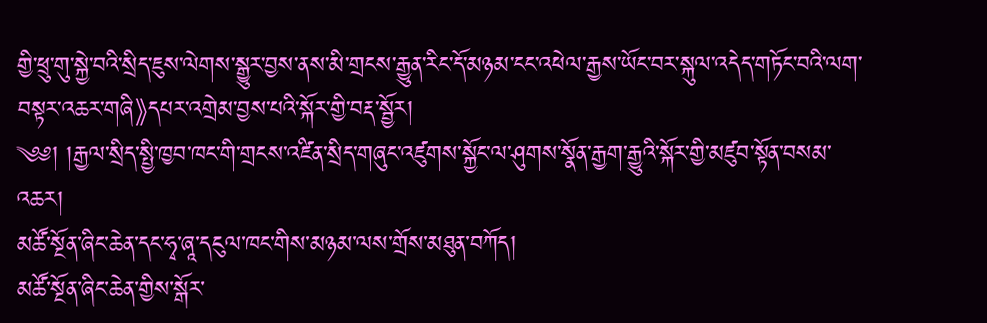གྱི་ཕྲུ་གུ་སྐྱེ་བའི་སྲིད་ཇུས་ལེགས་སྒྱུར་བྱས་ནས་མི་གྲངས་རྒྱུན་རིང་དོ་མཉམ་ངང་འཕེལ་རྒྱས་ཡོང་བར་སྐུལ་འདེད་གཏོང་བའི་ལག་བསྟར་འཆར་གཞི》དཔར་འགྲེམ་བྱས་པའི་སྐོར་གྱི་བརྡ་སྦྱོར།
༄༅། །རྒྱལ་སྲིད་སྤྱི་ཁྱབ་ཁང་གི་གྲངས་འཛིན་སྲིད་གཞུང་འཛུགས་སྐྱོང་ལ་ཤུགས་སྣོན་རྒྱག་རྒྱུའི་སྐོར་གྱི་མཛུབ་སྟོན་བསམ་འཆར།
མཚོ་སྔོན་ཞིང་ཆེན་དང་ཧྭ་ཞཱ་དངུལ་ཁང་གིས་མཉམ་ལས་གྲོས་མཐུན་བཀོད།
མཚོ་སྔོན་ཞིང་ཆེན་གྱིས་སྒོར་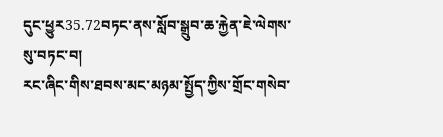དུང་ཕྱུར35.72བཏང་ནས་སློབ་སྒྲུབ་ཆ་རྐྱེན་ཇེ་ལེགས་སུ་བཏང་བ།
རང་ཞིང་གིས་ཐབས་མང་མཉམ་སྤྱོད་ཀྱིས་གྲོང་གསེབ་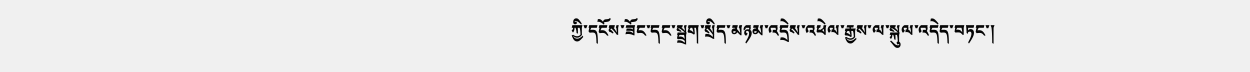ཀྱི་དངོས་ཟོང་དང་སྦྲག་སྲིད་མཉམ་འདྲེས་འཕེལ་རྒྱས་ལ་སྐུལ་འདེད་བཏང་།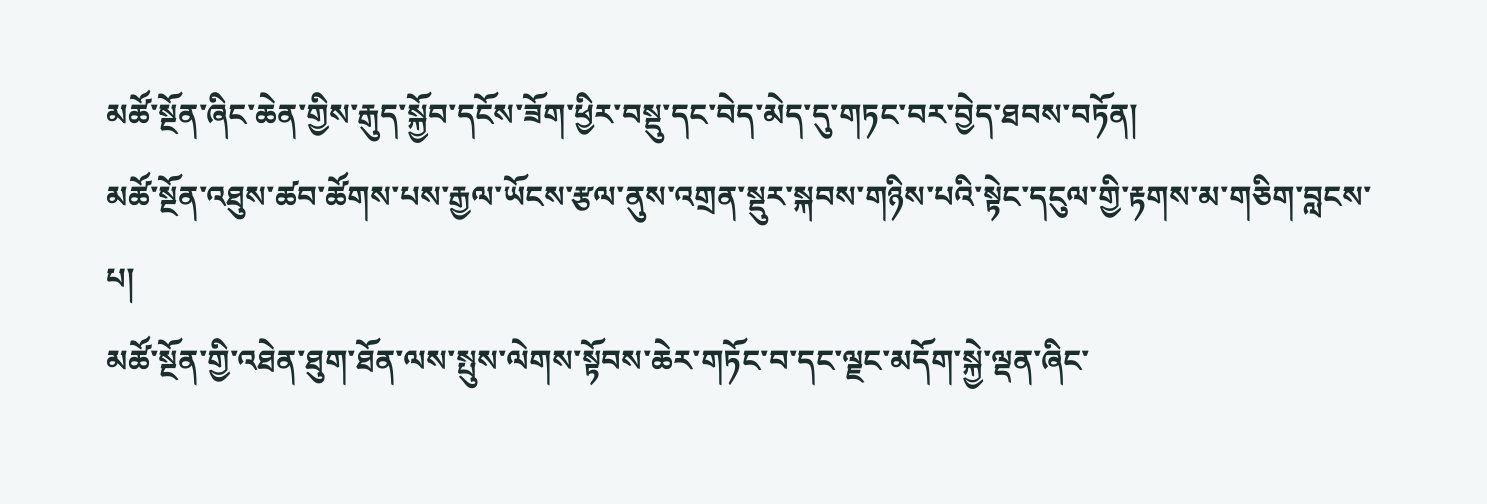མཚོ་སྔོན་ཞིང་ཆེན་གྱིས་རྒུད་སྐྱོབ་དངོས་ཟོག་ཕྱིར་བསྡུ་དང་བེད་མེད་དུ་གཏང་བར་བྱེད་ཐབས་བཏོན།
མཚོ་སྔོན་འཐུས་ཚབ་ཚོགས་པས་རྒྱལ་ཡོངས་རྩལ་ནུས་འགྲན་སྡུར་སྐབས་གཉིས་པའི་སྟེང་དངུལ་གྱི་རྟགས་མ་གཅིག་བླངས་པ།
མཚོ་སྔོན་གྱི་འཐེན་ཐུག་ཐོན་ལས་སྤུས་ལེགས་སྟོབས་ཆེར་གཏོང་བ་དང་ལྗང་མདོག་སྐྱེ་ལྡན་ཞིང་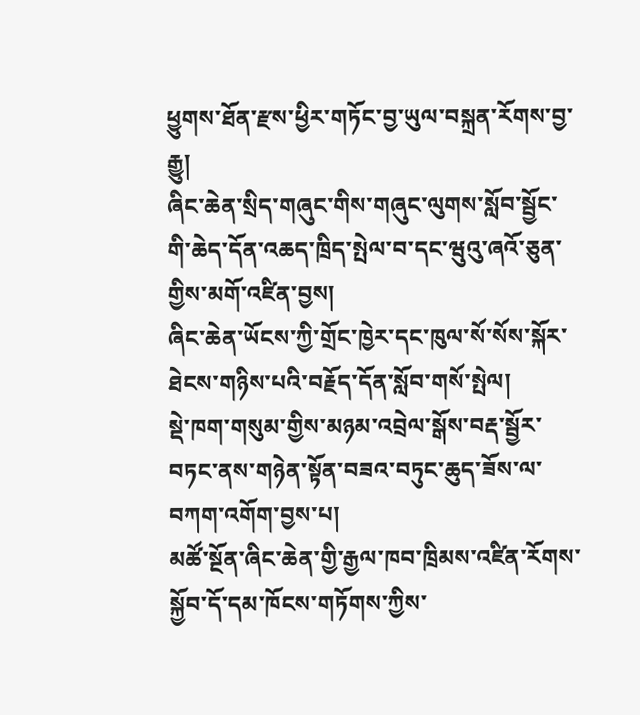ཕྱུགས་ཐོན་རྫས་ཕྱིར་གཏོང་བྱ་ཡུལ་བསྐྲན་རོགས་བྱ་རྒྱུ།
ཞིང་ཆེན་སྲིད་གཞུང་གིས་གཞུང་ལུགས་སློབ་སྦྱོང་གི་ཆེད་དོན་འཆད་ཁྲིད་སྤེལ་བ་དང་ཝུའུ་ཞའོ་ཅུན་གྱིས་མགོ་འཛིན་བྱས།
ཞིང་ཆེན་ཡོངས་ཀྱི་གྲོང་ཁྱེར་དང་ཁུལ་སོ་སོས་སྐོར་ཐེངས་གཉིས་པའི་བརྗོད་དོན་སློབ་གསོ་སྤེལ།
སྡེ་ཁག་གསུམ་གྱིས་མཉམ་འབྲེལ་སྒོས་བརྡ་སྦྱོར་བཏང་ནས་གཉེན་སྟོན་བཟའ་བཏུང་ཆུད་ཟོས་ལ་བཀག་འགོག་བྱས་པ།
མཚོ་སྔོན་ཞིང་ཆེན་གྱི་རྒྱལ་ཁབ་ཁྲིམས་འཛིན་རོགས་སྐྱོབ་དོ་དམ་ཁོངས་གཏོགས་ཀྱིས་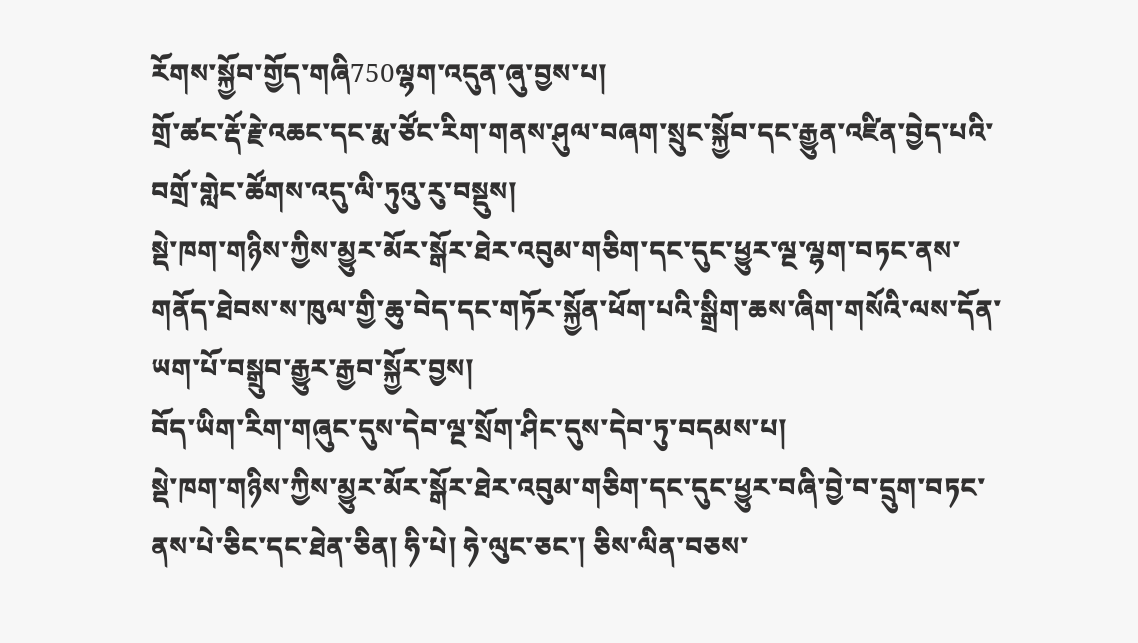རོགས་སྐྱོབ་གྱོད་གཞི750ལྷག་འདུན་ཞུ་བྱས་པ།
གྲོ་ཚང་རྡོ་རྗེ་འཆང་དང་རྨ་ཙོང་རིག་གནས་ཤུལ་བཞག་སྲུང་སྐྱོབ་དང་རྒྱུན་འཛིན་བྱེད་པའི་བགྲོ་གླེང་ཚོགས་འདུ་ལི་ཏུའུ་རུ་བསྡུས།
སྡེ་ཁག་གཉིས་ཀྱིས་མྱུར་མོར་སྒོར་ཐེར་འབུམ་གཅིག་དང་དུང་ཕྱུར་ལྔ་ལྷག་བཏང་ནས་གནོད་ཐེབས་ས་ཁུལ་གྱི་ཆུ་བེད་དང་གཏོར་སྐྱོན་ཕོག་པའི་སྒྲིག་ཆས་ཞིག་གསོའི་ལས་དོན་ཡག་པོ་བསྒྲུབ་རྒྱུར་རྒྱབ་སྐྱོར་བྱས།
བོད་ཡིག་རིག་གཞུང་དུས་དེབ་ལྔ་སྲོག་ཤིང་དུས་དེབ་ཏུ་བདམས་པ།
སྡེ་ཁག་གཉིས་ཀྱིས་མྱུར་མོར་སྒོར་ཐེར་འབུམ་གཅིག་དང་དུང་ཕྱུར་བཞི་བྱེ་བ་དྲུག་བཏང་ནས་པེ་ཅིང་དང་ཐེན་ཅིན། ཧི་པེ། ཧེ་ལུང་ཅང་། ཅིས་ལིན་བཅས་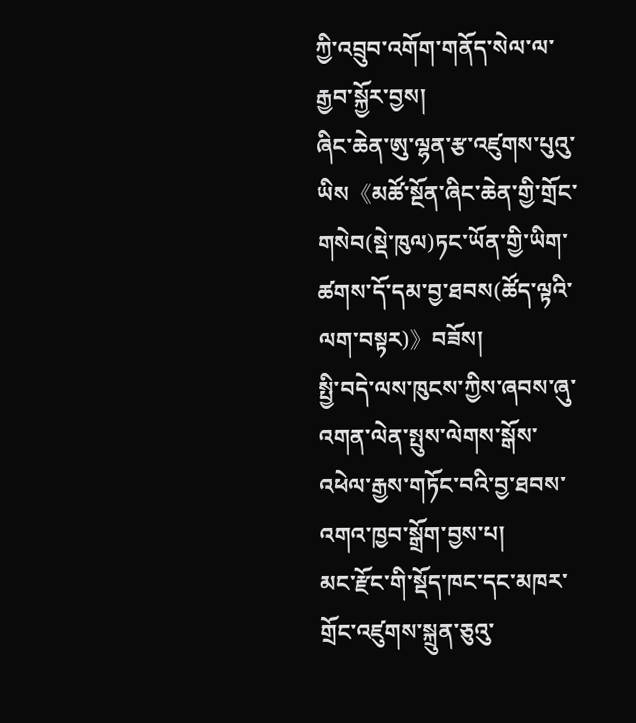ཀྱི་འབྲུབ་འགོག་གནོད་སེལ་ལ་རྒྱབ་སྐྱོར་བྱས།
ཞིང་ཆེན་ཨུ་ལྷན་རྩ་འཛུགས་པུའུ་ཡིས《མཚོ་སྔོན་ཞིང་ཆེན་གྱི་གྲོང་གསེབ(སྡེ་ཁུལ)ཏང་ཡོན་གྱི་ཡིག་ཚགས་དོ་དམ་བྱ་ཐབས(ཚོད་ལྟའི་ལག་བསྟར)》བཟོས།
སྤྱི་བདེ་ལས་ཁུངས་ཀྱིས་ཞབས་ཞུ་འགན་ལེན་སྤུས་ལེགས་སྒོས་འཕེལ་རྒྱས་གཏོང་བའི་བྱ་ཐབས་འགའ་ཁྱབ་སྒྲོག་བྱས་པ།
མང་རྫོང་གི་སྡོད་ཁང་དང་མཁར་གྲོང་འཛུགས་སྐྲུན་ཅུའུ་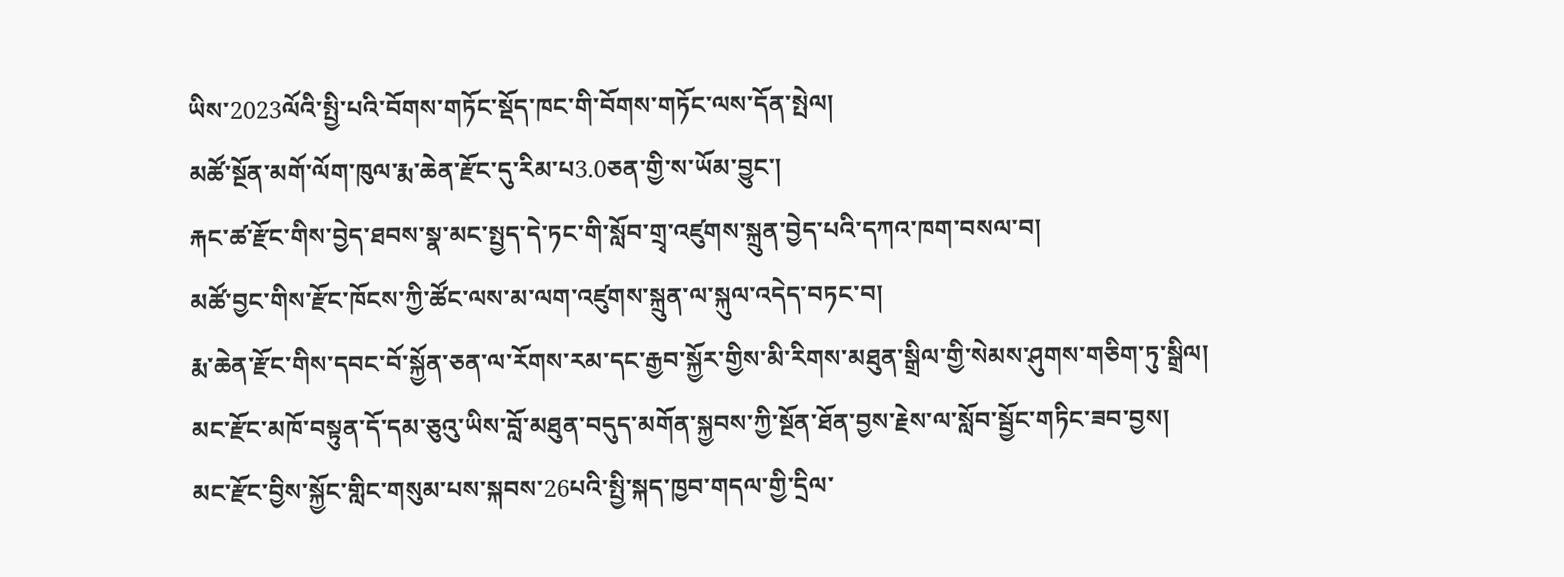ཡིས་2023ལོའི་སྤྱི་པའི་བོགས་གཏོང་སྡོད་ཁང་གི་བོགས་གཏོང་ལས་དོན་སྤེལ།
མཚོ་སྔོན་མགོ་ལོག་ཁུལ་རྨ་ཆེན་རྫོང་དུ་རིམ་པ3.0ཅན་གྱི་ས་ཡོམ་བྱུང་།
རྐང་ཚ་རྫོང་གིས་བྱེད་ཐབས་སྣ་མང་སྤྱད་དེ་ཏང་གི་སློབ་གྲྭ་འཛུགས་སྐྲུན་བྱེད་པའི་དཀའ་ཁག་བསལ་བ།
མཚོ་བྱང་གིས་རྫོང་ཁོངས་ཀྱི་ཚོང་ལས་མ་ལག་འཛུགས་སྐྲུན་ལ་སྐུལ་འདེད་བཏང་བ།
རྨ་ཆེན་རྫོང་གིས་དབང་བོ་སྐྱོན་ཅན་ལ་རོགས་རམ་དང་རྒྱབ་སྐྱོར་གྱིས་མི་རིགས་མཐུན་སྒྲིལ་གྱི་སེམས་ཤུགས་གཅིག་ཏུ་སྒྲིལ།
མང་རྫོང་མཁོ་བསྟུན་དོ་དམ་ཅུའུ་ཡིས་བློ་མཐུན་བདུད་མགོན་སྐྱབས་ཀྱི་སྔོན་ཐོན་བྱས་རྗེས་ལ་སློབ་སྦྱོང་གཏིང་ཟབ་བྱས།
མང་རྫོང་བྱིས་སྐྱོང་གླིང་གསུམ་པས་སྐབས་26པའི་སྤྱི་སྐད་ཁྱབ་གདལ་གྱི་དྲིལ་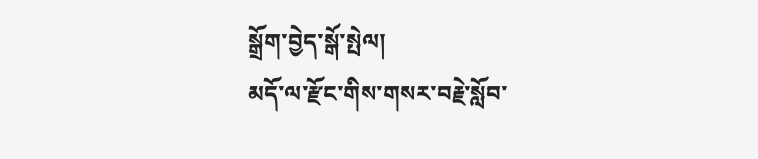སྒྲོག་བྱེད་སྒོ་སྤེལ།
མདོ་ལ་རྫོང་གིས་གསར་བརྗེ་སློབ་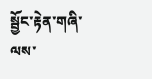སྦྱོང་རྟེན་གཞི་ལས་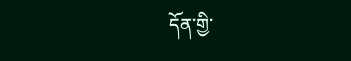དོན་གྱི་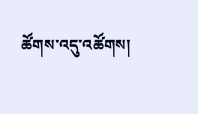ཚོགས་འདུ་འཚོགས།